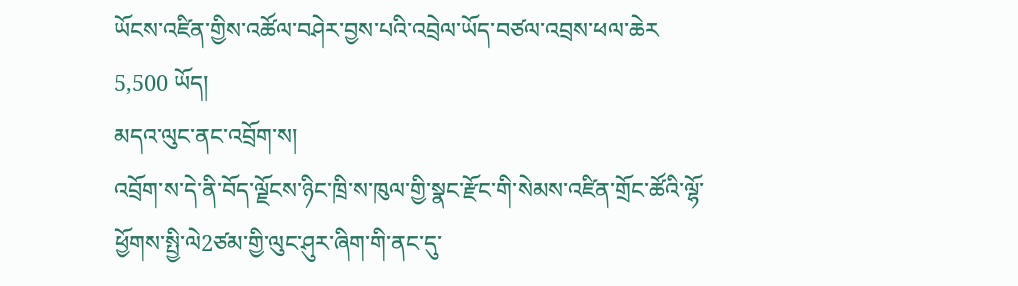ཡོངས་འཛིན་གྱིས་འཚོལ་བཤེར་བྱས་པའི་འབྲེལ་ཡོད་བཙལ་འབྲས་ཕལ་ཆེར 5,500 ཡོད།
མདའ་ལུང་ནང་འབྲོག་ས།
འབྲོག་ས་དེ་ནི་བོད་ལྗོངས་ཉིང་ཁྲི་ས་ཁུལ་གྱི་སྣང་རྫོང་གི་སེམས་འཛིན་གྲོང་ཚོའི་ལྷོ་ཕྱོགས་སྤྱི་ལེ2ཙམ་གྱི་ལུང་ཤུར་ཞིག་གི་ནང་དུ་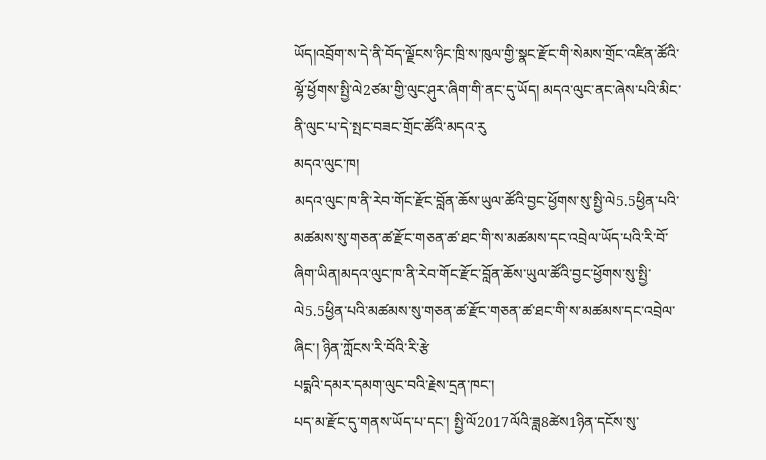ཡོད།འབྲོག་ས་དེ་ནི་བོད་ལྗོངས་ཉིང་ཁྲི་ས་ཁུལ་གྱི་སྣང་རྫོང་གི་སེམས་གྲོང་འཛིན་ཚོའི་ལྷོ་ཕྱོགས་སྤྱི་ལེ2ཙམ་གྱི་ལུང་ཤུར་ཞིག་གི་ནང་དུ་ཡོད། མདའ་ལུང་ནང་ཞེས་པའི་མིང་ནི་ལུང་པ་དེ་སྤང་བཟང་གྲོང་ཚོའི་མདའ་རུ
མདའ་ལུང་ཁ།
མདའ་ལུང་ཁ་ནི་རེབ་གོང་རྫོང་བློན་ཆོས་ཡུལ་ཚོའི་བྱང་ཕྱོགས་སུ་སྤྱི་ལེ5.5ཕྱིན་པའི་མཚམས་སུ་གཅན་ཚ་རྫོང་གཅན་ཚ་ཐང་གི་ས་མཚམས་དང་འབྲེལ་ཡོད་པའི་རི་བོ་ཞིག་ཡིན།མདའ་ལུང་ཁ་ནི་རེབ་གོང་རྫོང་བློན་ཆོས་ཡུལ་ཚོའི་བྱང་ཕྱོགས་སུ་སྤྱི་ལེ5.5ཕྱིན་པའི་མཚམས་སུ་གཅན་ཚ་རྫོང་གཅན་ཚ་ཐང་གི་ས་མཚམས་དང་འབྲེལ་ཞིང་། ཉིན་ཀློངས་རི་བོའི་རི་རྩེ
པདྨའི་དམར་དམག་ལུང་བའི་རྗེས་དྲན་ཁང་།
པད་མ་རྫོང་དུ་གནས་ཡོད་པ་དང་། སྤྱི་ལོ2017ལོའི་ཟླ8ཚེས1ཉིན་དངོས་སུ་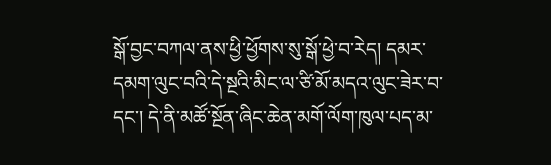སྒོ་བྱང་བཀལ་ནས་ཕྱི་ཕྱོགས་སུ་སྒོ་ཕྱེ་བ་རེད། དམར་དམག་ལུང་བའི་དེ་སྔའི་མིང་ལ་ཙི་མོ་མདའ་ལུང་ཟེར་བ་དང་། དེ་ནི་མཚོ་སྔོན་ཞིང་ཆེན་མགོ་ལོག་ཁུལ་པད་མ་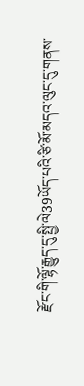རྫོང་གི་ལྷོ་རྒྱུད་དུ་སྤྱི་ལེ39ཡོད་པའི་ཙི་མོ་མདའ་ལུང་དུ་གནས་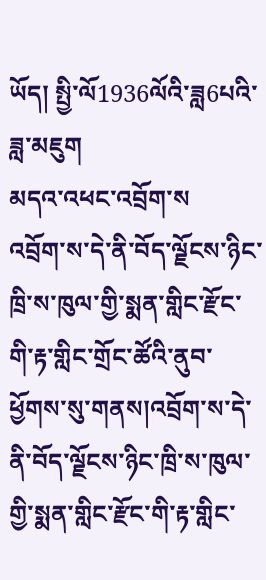ཡོད། སྤྱི་ལོ1936ལོའི་ཟླ6པའི་ཟླ་མཇུག
མདའ་འཕང་འབྲོག་ས
འབྲོག་ས་དེ་ནི་བོད་ལྗོངས་ཉིང་ཁྲི་ས་ཁུལ་གྱི་སྨན་གླིང་རྫོང་གི་རྟ་གླིང་གྲོང་ཚོའི་ནུབ་ཕྱོགས་སུ་གནས།འབྲོག་ས་དེ་ནི་བོད་ལྗོངས་ཉིང་ཁྲི་ས་ཁུལ་གྱི་སྨན་གླིང་རྫོང་གི་རྟ་གླིང་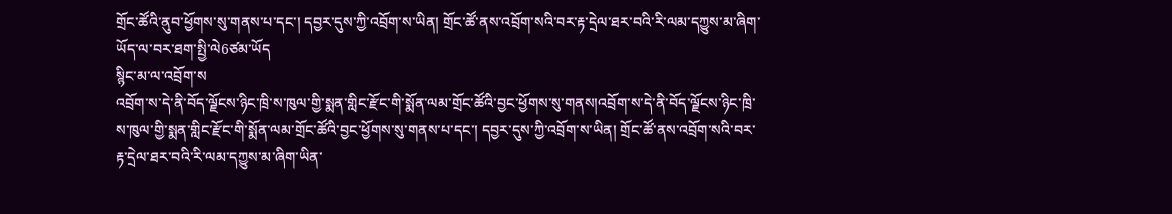གྲོང་ཚོའི་ནུབ་ཕྱོགས་སུ་གནས་པ་དང་། དབྱར་དུས་ཀྱི་འབྲོག་ས་ཡིན། གྲོང་ཚོ་ནས་འབྲོག་སའི་བར་རྟ་དྲེལ་ཐར་བའི་རི་ལམ་དཀྱུས་མ་ཞིག་ཡོད་ལ་བར་ཐག་སྤྱི་ལེ6ཙམ་ཡོད
སྙིང་མ་ལ་འབྲོག་ས
འབྲོག་ས་དེ་ནི་བོད་ལྗོངས་ཉིང་ཁྲི་ས་ཁུལ་གྱི་སྨན་གླིང་རྫོང་གི་སྨོན་ལམ་གྲོང་ཚོའི་བྱང་ཕྱོགས་སུ་གནས།འབྲོག་ས་དེ་ནི་བོད་ལྗོངས་ཉིང་ཁྲི་ས་ཁུལ་གྱི་སྨན་གླིང་རྫོང་གི་སྨོན་ལམ་གྲོང་ཚོའི་བྱང་ཕྱོགས་སུ་གནས་པ་དང་། དབྱར་དུས་ཀྱི་འབྲོག་ས་ཡིན། གྲོང་ཚོ་ནས་འབྲོག་སའི་བར་རྟ་དྲེལ་ཐར་བའི་རི་ལམ་དཀྱུས་མ་ཞིག་ཡིན་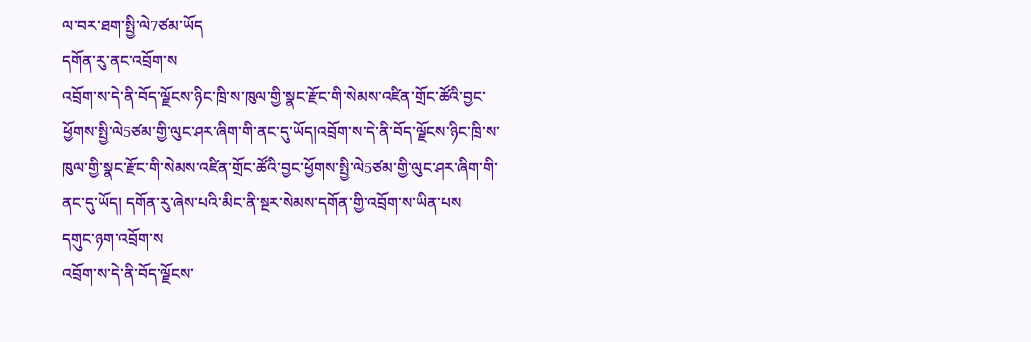ལ་བར་ཐག་སྤྱི་ལེ7ཙམ་ཡོད
དགོན་རུ་ནང་འབྲོག་ས
འབྲོག་ས་དེ་ནི་བོད་ལྗོངས་ཉིང་ཁྲི་ས་ཁུལ་གྱི་སྣང་རྫོང་གི་སེམས་འཛིན་གྲོང་ཚོའི་བྱང་ཕྱོགས་སྤྱི་ལེ5ཙམ་གྱི་ལུང་ཤར་ཞིག་གི་ནང་དུ་ཡོད།འབྲོག་ས་དེ་ནི་བོད་ལྗོངས་ཉིང་ཁྲི་ས་ཁུལ་གྱི་སྣང་རྫོང་གི་སེམས་འཛིན་གྲོང་ཚོའི་བྱང་ཕྱོགས་སྤྱི་ལེ5ཙམ་གྱི་ལུང་ཤར་ཞིག་གི་ནང་དུ་ཡོད། དགོན་རུ་ཞེས་པའི་མིང་ནི་སྔར་སེམས་དགོན་གྱི་འབྲོག་ས་ཡིན་པས
དགུང་ཉག་འབྲོག་ས
འབྲོག་ས་དེ་ནི་བོད་ལྗོངས་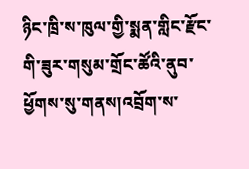ཉིང་ཁྲི་ས་ཁུལ་གྱི་སྨན་གླིང་རྫོང་གི་ཟུར་གསུམ་གྲོང་ཚོའི་ནུབ་ཕྱོགས་སུ་གནས།འབྲོག་ས་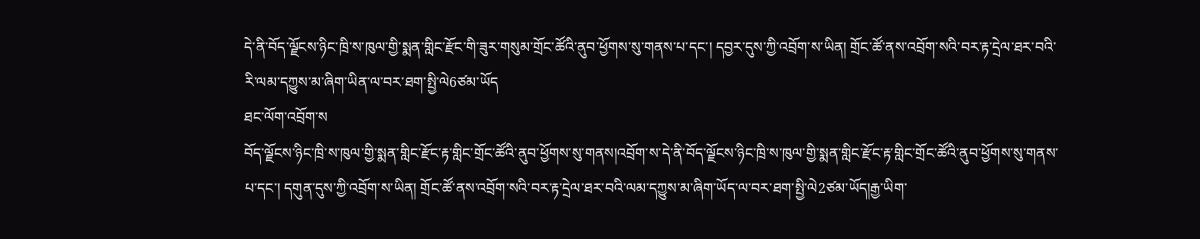དེ་ནི་བོད་ལྗོངས་ཉིང་ཁྲི་ས་ཁུལ་གྱི་སྨན་གླིང་རྫོང་གི་ཟུར་གསུམ་གྲོང་ཚོའི་ནུབ་ཕྱོགས་སུ་གནས་པ་དང་། དབྱར་དུས་ཀྱི་འབྲོག་ས་ཡིན། གྲོང་ཚོ་ནས་འབྲོག་སའི་བར་རྟ་དྲེལ་ཐར་བའི་རི་ལམ་དཀྱུས་མ་ཞིག་ཡིན་ལ་བར་ཐག་སྤྱི་ལེ6ཙམ་ཡོད
ཐང་ལོག་འབྲོག་ས
བོད་ལྗོངས་ཉིང་ཁྲི་ས་ཁུལ་གྱི་སྨན་གླིང་རྫོང་རྟ་གླིང་གྲོང་ཚོའི་ནུབ་ཕྱོགས་སུ་གནས།འབྲོག་ས་དེ་ནི་བོད་ལྗོངས་ཉིང་ཁྲི་ས་ཁུལ་གྱི་སྨན་གླིང་རྫོང་རྟ་གླིང་གྲོང་ཚོའི་ནུབ་ཕྱོགས་སུ་གནས་པ་དང་། དགུན་དུས་ཀྱི་འབྲོག་ས་ཡིན། གྲོང་ཚོ་ནས་འབྲོག་སའི་བར་རྟ་དྲེལ་ཐར་བའི་ལམ་དཀྱུས་མ་ཞིག་ཡོད་ལ་བར་ཐག་སྤྱི་ལེ2ཙམ་ཡོད།རྒྱ་ཡིག་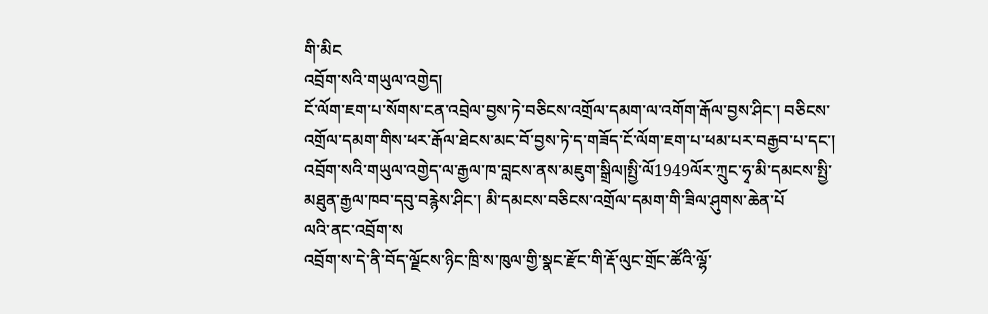གི་མིང
འབྲོག་སའི་གཡུལ་འགྱེད།
ངོ་ལོག་ཇག་པ་སོགས་ངན་འབྲེལ་བྱས་ཏེ་བཅིངས་འགྲོལ་དམག་ལ་འགོག་རྒོལ་བྱས་ཤིང་། བཅིངས་འགྲོལ་དམག་གིས་ཕར་རྒོལ་ཐེངས་མང་བོ་བྱས་ཏེ་ད་གཟོད་ངོ་ལོག་ཇག་པ་ཕམ་པར་བརྒྱབ་པ་དང་། འབྲོག་སའི་གཡུལ་འགྱེད་ལ་རྒྱལ་ཁ་བླངས་ནས་མཇུག་སྒྲིལ།སྤྱི་ལོ1949ལོར་ཀྲུང་ཧྭ་མི་དམངས་སྤྱི་མཐུན་རྒྱལ་ཁབ་དབུ་བརྙེས་ཤིང་། མི་དམངས་བཅིངས་འགྲོལ་དམག་གི་ཟིལ་ཤུགས་ཆེན་པོ
ལའི་ནང་འབྲོག་ས
འབྲོག་ས་དེ་ནི་བོད་ལྗོངས་ཉིང་ཁྲི་ས་ཁུལ་གྱི་སྣང་རྫོང་གི་རྡོ་ལུང་གྲོང་ཚོའི་ལྷོ་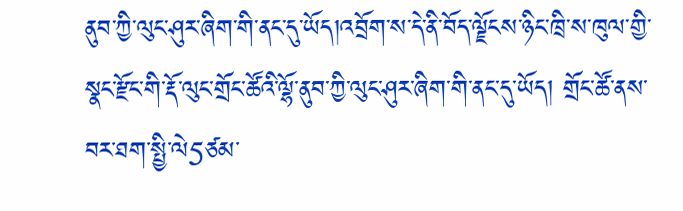ནུབ་ཀྱི་ལུང་ཤུར་ཞིག་གི་ནང་དུ་ཡོད།འབྲོག་ས་དེ་ནི་བོད་ལྗོངས་ཉིང་ཁྲི་ས་ཁུལ་གྱི་སྣང་རྫོང་གི་རྡོ་ལུང་གྲོང་ཚོའི་ལྷོ་ནུབ་ཀྱི་ལུང་ཤུར་ཞིག་གི་ནང་དུ་ཡོད། གྲོང་ཚོ་ནས་བར་ཐག་སྤྱི་ལེ5ཙམ་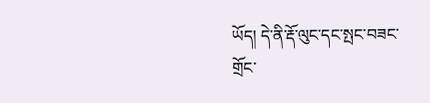ཡོད། དེ་ནི་རྡོ་ལུང་དང་སྤང་བཟང་གྲོང་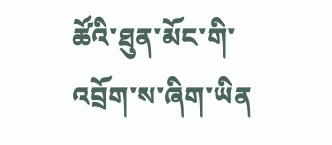ཚོའི་ཐུན་མོང་གི་འབྲོག་ས་ཞིག་ཡིན